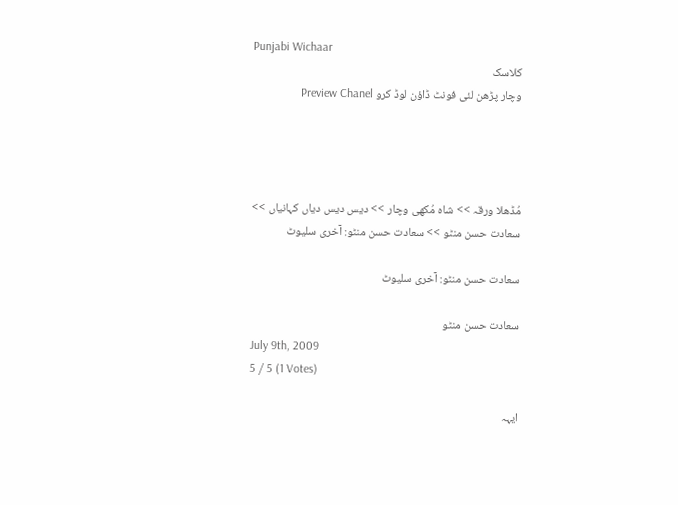Punjabi Wichaar
کلاسک
وچار پڑھن لئی فونٹ ڈاؤن لوڈ کرو Preview Chanel




مُڈھلا ورقہ >> شاہ مُکھی وچار >> دیس دیس دیاں کہانیاں >> سعادت حسن منٹو >> سعادت حسن منٹو: آخری سلیوٹ

سعادت حسن منٹو: آخری سلیوٹ

سعادت حسن منٹو
July 9th, 2009
5 / 5 (1 Votes)

ایہہ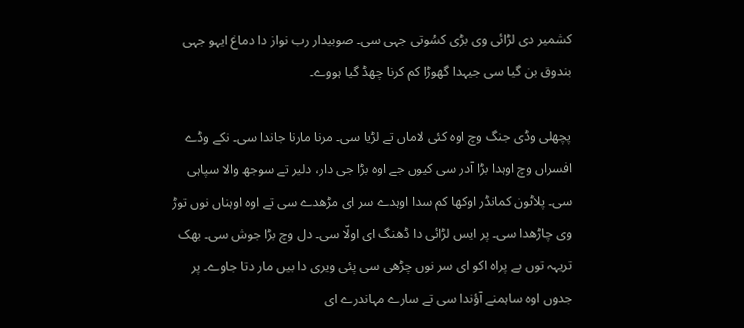کشمیر دی لڑائی وی بڑی کسُوتی جہی سی۔ صوبیدار رب نواز دا دماغ ایہو جہی بندوق بن گیا سی جیہدا گھوڑا کم کرنا چھڈ گیا ہووے۔

پچھلی وڈی جنگ وچ اوہ کئی لاماں تے لڑیا سی۔ مرنا مارنا جاندا سی۔ نکے وڈے افسراں وچ اوہدا بڑا آدر سی کیوں جے اوہ بڑا جی دار، دلیر تے سوجھ والا سپاہی سی۔ پلاٹون کمانڈر اوکھا کم سدا اوہدے سر ای مڑھدے سی تے اوہ اوہناں نوں توڑ وی چاڑھدا سی۔ پر ایس لڑائی دا ڈھنگ ای اولّا سی۔ دل وچ بڑا جوش سی۔ بھک تریہہ توں بے پراہ اکو ای سر نوں چڑھی سی پئی ویری دا بیں مار دتا جاوے۔ پر جدوں اوہ ساہمنے آؤندا سی تے سارے مہاندرے ای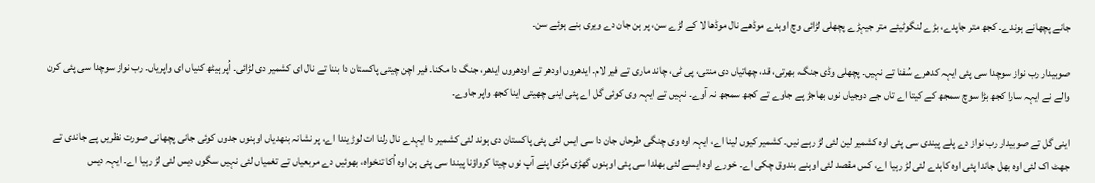جانے پچھانے ہوندے۔ کجھ متر جاپدے، بڑے لنگوٹیئے متر جیہڑے پچھلی لڑائی وچ اوہدے موڈھے نال موڈھا لا کے لڑے سن، پر ہن جان دے ویری بنے ہوئے سن۔

صوبیدار رب نواز سوچدا سی پئی ایہہ کدھرے سُفنا تے نہیں۔ پچھلی وڈی جنگ، بھرتی، قد، چھاتیاں دی منتی، پی ٹی، چاند ماری تے فیر لام۔ ایدھروں اودھر تے اودھروں ایدھر، جنگ دا مکنا۔ فیر اچن چیتی پاکستان دا بننا تے نال ای کشمیر دی لڑائی۔ اُپر ہیٹھ کنیاں ای واپریاں۔ رب نواز سوچدا سی پئی کرن والے نے ایہہ سارا کجھ بڑا سوچ سمجھ کے کیتا اے تاں جے دوجیاں نوں بھاجڑ پے جاوے تے کجھ سمجھ نہ آوے۔ نہیں تے ایہہ وی کوئی گل اے پئی اینی چھیتی اینا کجھ واپر جاوے۔

اینی گل تے صوبیدار رب نواز دے پلے پیندی سی پئی اوہ کشمیر لین لئی لڑ رہے نیں۔ کشمیر کیوں لینا اے، ایہہ اوہ وی چنگی طرحاں جان دا سی ایس لئی پئی پاکستان دی ہوند لئی کشمیر دا ایہدے نال رلنا ات لوڑیندا اے، پر نشانہ بنھدیاں اوہنوں جدوں کوئی جانی پچھانی صورت نظریں پے جاندی تے جھٹ اک لئی اوہ بھل جاندا پئی اوہ کاہدے لئی لڑ رہیا اے، کس مقصد لئی اوہنے بندوق چکی اے۔ خورے اوہ ایسے لئی بھلدا سی پئی اوہنوں گھڑی مُڑی اپنے آپ نوں چیتا کرواؤنا پیندا سی پئی ہن اوہ اُکا تنخواہ، بھوئیں دے مربعیاں تے تغمیاں لئی نہیں سگوں دیس لئی لڑ رہیا اے۔ ایہہ دیس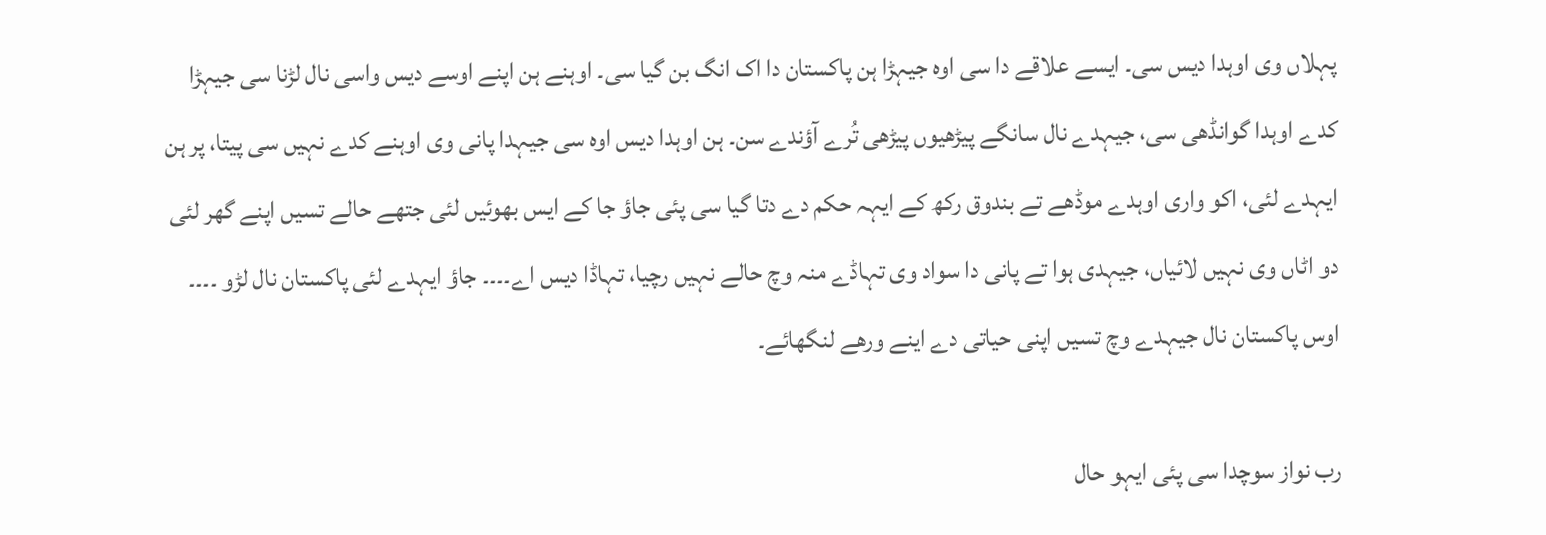پہلاں وی اوہدا دیس سی۔ ایسے علاقے دا سی اوہ جیہڑا ہن پاکستان دا اک انگ بن گیا سی۔ اوہنے ہن اپنے اوسے دیس واسی نال لڑنا سی جیہڑا کدے اوہدا گوانڈھی سی، جیہدے نال سانگے پیڑھیوں پیڑھی تُرے آؤندے سن۔ ہن اوہدا دیس اوہ سی جیہدا پانی وی اوہنے کدے نہیں سی پیتا، پر ہن ایہدے لئی، اکو واری اوہدے موڈھے تے بندوق رکھ کے ایہہ حکم دے دتا گیا سی پئی جاؤ جا کے ایس بھوئیں لئی جتھے حالے تسیں اپنے گھر لئی دو اٹاں وی نہیں لائیاں، جیہدی ہوا تے پانی دا سواد وی تہاڈے منہ وچ حالے نہیں رچیا، تہاڈا دیس اے۔۔۔۔ جاؤ ایہدے لئی پاکستان نال لڑو ۔۔۔۔ اوس پاکستان نال جیہدے وچ تسیں اپنی حیاتی دے اینے ورھے لنگھائے۔

رب نواز سوچدا سی پئی ایہو حال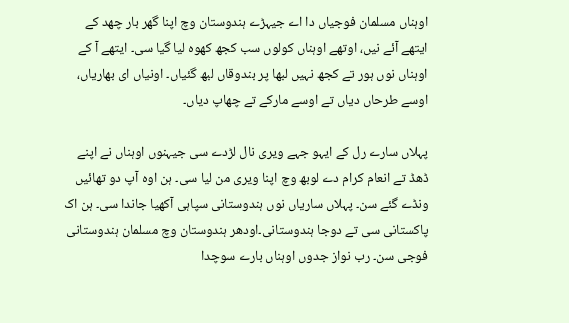اوہناں مسلمان فوجیاں دا اے جیہڑے ہندوستان وچ اپنا گھر بار چھد کے ایتھے آئے نیں، اوتھے اوہناں کولوں سب کجھ کھوہ لیا گیا سی۔ ایتھے آ کے اوہناں نوں ہور تے کجھ نہیں لبھا پر بندوقاں لبھ گئیاں۔ اونیاں ای بھاریاں، اوسے طرحاں دیاں تے اوسے مارکے تے چھاپ دیاں۔

پہلاں سارے رل کے ایہو جہے ویری نال لڑدے سی جیہنوں اوہناں نے اپنے ڈھڈ تے انعام کرام دے لوبھ وچ اپنا ویری من لیا سی۔ ہن اوہ آپ دو تھائیں ونڈے گئے سن۔ پہلاں ساریاں نوں ہندوستانی سپاہی آکھیا جاندا سی۔ ہن اک پاکستانی سی تے دوجا ہندوستانی۔اودھر ہندوستان وچ مسلمان ہندوستانی فوجی سن۔ رب نواز جدوں اوہناں بارے سوچدا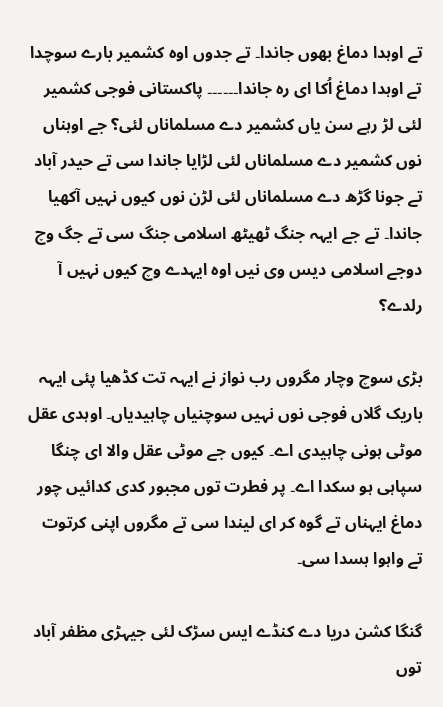تے اوہدا دماغ بھوں جاندا۔ تے جدوں اوہ کشمیر بارے سوچدا تے اوہدا دماغ اُکا ای رہ جاندا۔۔۔۔۔۔ پاکستانی فوجی کشمیر لئی لڑ رہے سن یاں کشمیر دے مسلماناں لئی؟ جے اوہناں نوں کشمیر دے مسلماناں لئی لڑایا جاندا سی تے حیدر آباد تے جونا گڑھ دے مسلماناں لئی لڑن نوں کیوں نہیں آکھیا جاندا۔ تے جے ایہہ جنگ ٹھیٹھ اسلامی جنگ سی تے جگ وچ دوجے اسلامی دیس وی نیں اوہ ایہدے وچ کیوں نہیں آ رلدے؟

بڑی سوچ وچار مگروں رب نواز نے ایہہ تت کڈھیا پئی ایہہ باریک گلاں فوجی نوں نہیں سوچنیاں چاہیدیاں۔ اوہدی عقل موٹی ہونی چاہیدی اے۔ کیوں جے موٹی عقل والا ای چنگا سپاہی ہو سکدا اے۔ پر فطرت توں مجبور کدی کدائیں چور دماغ ایہناں تے گوہ کر ای لیندا سی تے مگروں اپنی کرتوت تے واہوا ہسدا سی۔

گنگا کشن دریا دے کنڈے ایس سڑک لئی جیہڑی مظفر آباد توں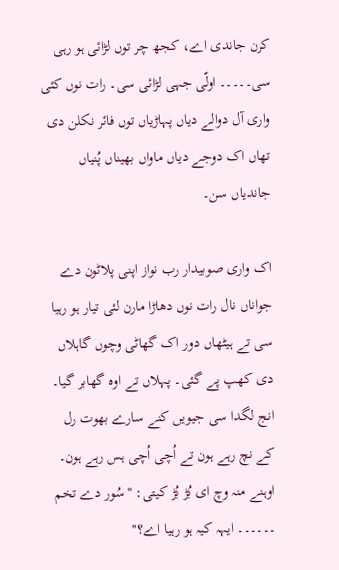کرن جاندی اے، کجھ چر توں لڑائی ہو رہی سی۔۔۔۔۔ اولّی جہی لڑائی سی۔ رات نوں کئی واری آل دوالے دیاں پہاڑیاں توں فائر نکلن دی تھاں اک دوجے دیاں ماواں بھیناں پُنیاں جاندیاں سن۔

اک واری صوبیدار رب نواز اپنی پلاٹون دے جواناں نال رات نوں دھاڑا مارن لئی تیار ہو رہیا سی تے ہیٹھاں دور اک گھاٹی وچوں گاہلاں دی کھپ پے گئی۔ پہلاں تے اوہ گھابر گیا۔ انج لگدا سی جیویں کنے سارے بھوت رل کے نچ رہے ہون تے اُچی اُچی ہس رہے ہون۔ اوہنے منہ وچ ای بُڑ بُڑ کیتی: ''سُور دے تخم ۔۔۔۔۔۔ ایہہ کیہ ہو رہیا اے؟''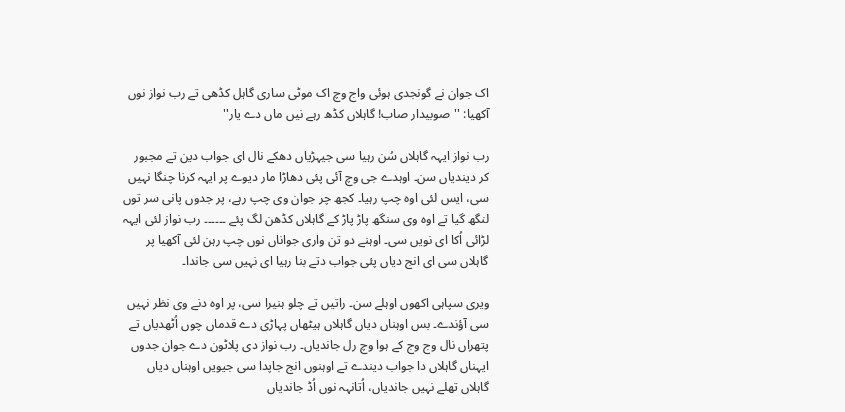اک جوان نے گونجدی ہوئی واج وچ اک موٹی ساری گاہل کڈھی تے رب نواز نوں آکھیا: ''صوبیدار صاب! گاہلاں کڈھ رہے نیں ماں دے یار''

رب نواز ایہہ گاہلاں سُن رہیا سی جیہڑیاں دھکے نال ای جواب دین تے مجبور کر دیندیاں سن۔ اوہدے جی وچ آئی پئی دھاڑا مار دیوے پر ایہہ کرنا چنگا نہیں سی، ایس لئی اوہ چپ رہیا۔ کجھ چر جوان وی چپ رہے، پر جدوں پانی سر توں لنگھ گیا تے اوہ وی سنگھ پاڑ پاڑ کے گاہلاں کڈھن لگ پئے ۔۔۔۔۔۔ رب نواز لئی ایہہ لڑائی اُکا ای نویں سی۔ اوہنے دو تن واری جواناں نوں چپ رہن لئی آکھیا پر گاہلاں سی ای انج دیاں پئی جواب دتے بنا رہیا ای نہیں سی جاندا۔

ویری سپاہی اکھوں اوہلے سن۔ راتیں تے چلو ہنیرا سی، پر اوہ دنے وی نظر نہیں سی آؤندے۔ بس اوہناں دیاں گاہلاں ہیٹھاں پہاڑی دے قدماں چوں اُٹھدیاں تے پتھراں نال وج وج کے ہوا وچ رل جاندیاں۔ رب نواز دی پلاٹون دے جوان جدوں ایہناں گاہلاں دا جواب دیندے تے اوہنوں انج جاپدا سی جیویں اوہناں دیاں گاہلاں تھلے نہیں جاندیاں، اُتانہہ نوں اُڈ جاندیاں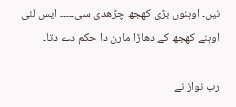نیں۔ اوہنوں بڑی کھجھ چڑھدی سی۔۔۔۔۔ ایس لئی اوہنے کھجھ کے دھاڑا مارن دا حکم دے دتا۔

رب نواز نے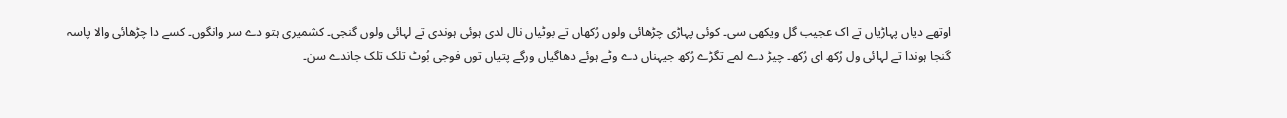اوتھے دیاں پہاڑیاں تے اک عجیب گل ویکھی سی۔ کوئی پہاڑی چڑھائی ولوں رُکھاں تے بوٹیاں نال لدی ہوئی ہوندی تے لہائی ولوں گنجی۔ کشمیری ہتو دے سر وانگوں۔ کسے دا چڑھائی والا پاسہ گنجا ہوندا تے لہائی ول رُکھ ای رُکھ۔ چیڑ دے لمے تگڑے رُکھ جیہناں دے وٹے ہوئے دھاگیاں ورگے پتیاں توں فوجی بُوٹ تلک تلک جاندے سن۔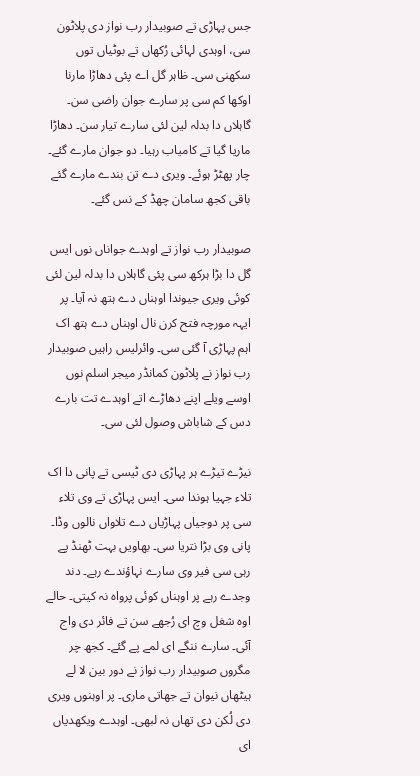جس پہاڑی تے صوبیدار رب نواز دی پلاٹون سی، اوہدی لہائی رُکھاں تے بوٹیاں توں سکھنی سی۔ ظاہر گل اے پئی دھاڑا مارنا اوکھا کم سی پر سارے جوان راضی سن۔ گاہلاں دا بدلہ لین لئی سارے تیار سن۔ دھاڑا ماریا گیا تے کامیاب رہیا۔ دو جوان مارے گئے۔ چار پھٹڑ ہوئے۔ ویری دے تن بندے مارے گئے باقی کجھ سامان چھڈ کے نس گئے۔

صوبیدار رب نواز تے اوہدے جواناں نوں ایس گل دا بڑا ہرکھ سی پئی گاہلاں دا بدلہ لین لئی کوئی ویری جیوندا اوہناں دے ہتھ نہ آیا۔ پر ایہہ مورچہ فتح کرن نال اوہناں دے ہتھ اک اہم پہاڑی آ گئی سی۔ وائرلیس راہیں صوبیدار رب نواز نے پلاٹون کمانڈر میجر اسلم نوں اوسے ویلے اپنے دھاڑے اتے اوہدے تت بارے دس کے شاباش وصول لئی سی۔

نیڑے تیڑے ہر پہاڑی دی ٹیسی تے پانی دا اک تلاء جہیا ہوندا سی۔ ایس پہاڑی تے وی تلاء سی پر دوجیاں پہاڑیاں دے تلاواں نالوں وڈا۔ پانی وی بڑا نتریا سی۔ بھاویں بہت ٹھنڈ پے رہی سی فیر وی سارے نہاؤندے رہے۔ دند وجدے رہے پر اوہناں کوئی پرواہ نہ کیتی۔ حالے اوہ شغل وچ ای رُجھے سن تے فائر دی واج آئی۔ سارے ننگے ای لمے پے گئے۔ کجھ چر مگروں صوبیدار رب نواز نے دور بین لا لے ہیٹھاں نیوان تے جھاتی ماری۔ پر اوہنوں ویری دی لُکن دی تھاں نہ لبھی۔ اوہدے ویکھدیاں ای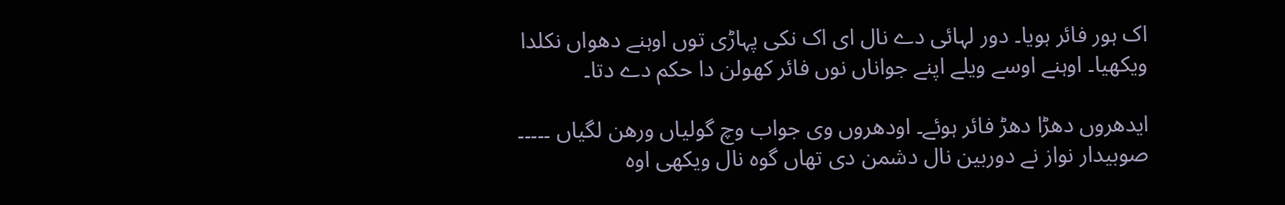اک ہور فائر ہویا۔ دور لہائی دے نال ای اک نکی پہاڑی توں اوہنے دھواں نکلدا ویکھیا۔ اوہنے اوسے ویلے اپنے جواناں نوں فائر کھولن دا حکم دے دتا۔

ایدھروں دھڑا دھڑ فائر ہوئے۔ اودھروں وی جواب وچ گولیاں ورھن لگیاں ۔۔۔۔۔ صوبیدار نواز نے دوربین نال دشمن دی تھاں گوہ نال ویکھی اوہ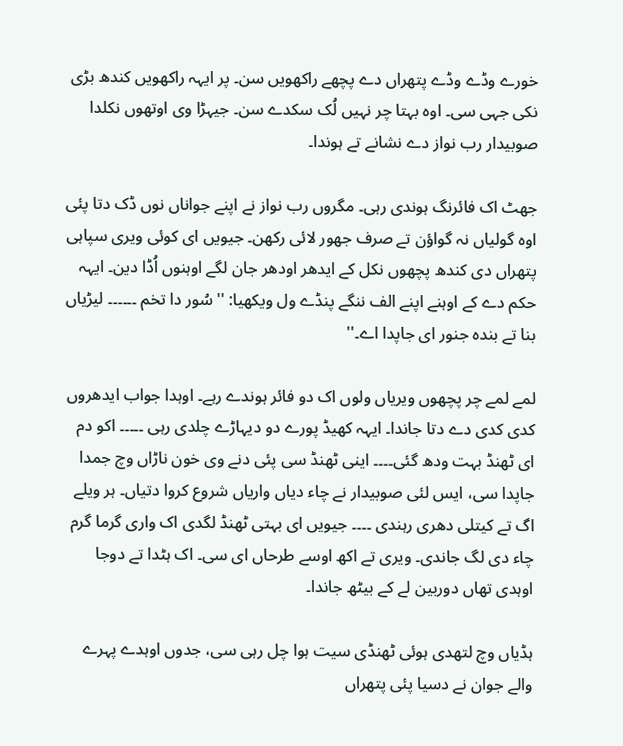خورے وڈے وڈے پتھراں دے پچھے راکھویں سن۔ پر ایہہ راکھویں کندھ بڑی نکی جہی سی۔ اوہ بہتا چر نہیں لُک سکدے سن۔ جیہڑا وی اوتھوں نکلدا صوبیدار رب نواز دے نشانے تے ہوندا۔

جھٹ اک فائرنگ ہوندی رہی۔ مگروں رب نواز نے اپنے جواناں نوں ڈک دتا پئی اوہ گولیاں نہ گواؤن تے صرف جھور لائی رکھن۔ جیویں ای کوئی ویری سپاہی پتھراں دی کندھ پچھوں نکل کے ایدھر اودھر جان لگے اوہنوں اُڈا دین۔ ایہہ حکم دے کے اوہنے اپنے الف ننگے پنڈے ول ویکھیا: ''سُور دا تخم ۔۔۔۔۔۔ لیڑیاں بنا تے بندہ جنور ای جاپدا اے۔''

لمے لمے چر پچھوں ویریاں ولوں اک دو فائر ہوندے رہے۔ اوہدا جواب ایدھروں کدی کدی دے دتا جاندا۔ ایہہ کھیڈ پورے دو دیہاڑے چلدی رہی ۔۔۔۔۔ اکو دم ای ٹھنڈ بہت ودھ گئی۔۔۔۔ اینی ٹھنڈ سی پئی دنے وی خون ناڑاں وچ جمدا جاپدا سی، ایس لئی صوبیدار نے چاء دیاں واریاں شروع کروا دتیاں۔ ہر ویلے اگ تے کیتلی دھری رہندی ۔۔۔۔ جیویں ای بہتی ٹھنڈ لگدی اک واری گرما گرم چاء دی لگ جاندی۔ ویری تے اکھ اوسے طرحاں ای سی۔ اک ہٹدا تے دوجا اوہدی تھاں دوربین لے کے بیٹھ جاندا۔

ہڈیاں وچ لتھدی ہوئی ٹھنڈی سیت ہوا چل رہی سی، جدوں اوہدے پہرے والے جوان نے دسیا پئی پتھراں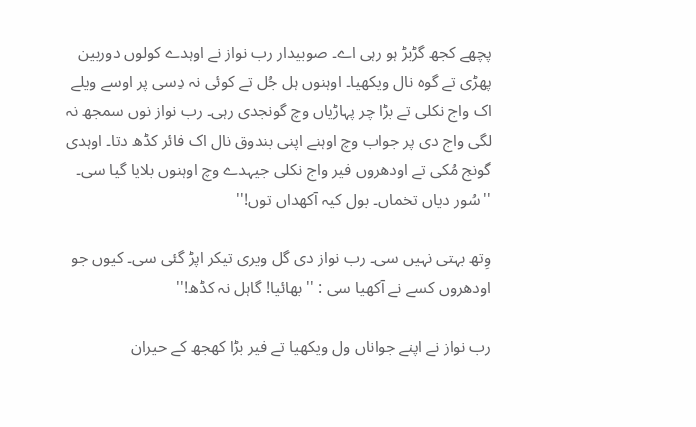پچھے کجھ گڑبڑ ہو رہی اے۔ صوبیدار رب نواز نے اوہدے کولوں دوربین پھڑی تے گوہ نال ویکھیا۔ اوہنوں ہل جُل تے کوئی نہ دِسی پر اوسے ویلے اک واج نکلی تے بڑا چر پہاڑیاں وچ گونجدی رہی۔ رب نواز نوں سمجھ نہ لگی واج دی پر جواب وچ اوہنے اپنی بندوق نال اک فائر کڈھ دتا۔ اوہدی گونج مُکی تے اودھروں فیر واج نکلی جیہدے وچ اوہنوں بلایا گیا سی۔ ''سُور دیاں تخماں۔ بول کیہ آکھداں توں!''

وِتھ بہتی نہیں سی۔ رب نواز دی گل ویری تیکر اپڑ گئی سی۔ کیوں جو اودھروں کسے نے آکھیا سی : ''بھائیا! گاہل نہ کڈھ!''

رب نواز نے اپنے جواناں ول ویکھیا تے فیر بڑا کھجھ کے حیران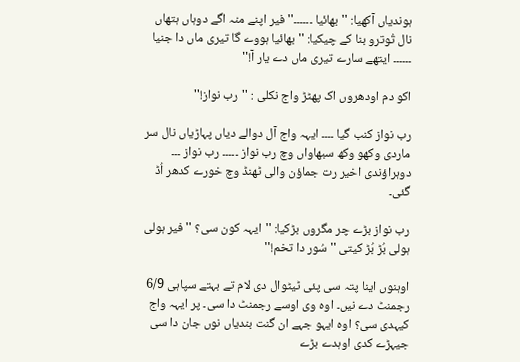ہوندیاں آکھیا: ''بھائیا ۔۔۔۔۔۔'' فیر اپنے منہ اگے دوہاں ہتھاں نال تُوترو بنا کے چیکیا: ''بھائیا ہووے گا تیری ماں دا جنیا ۔۔۔۔۔۔ ایتھے سارے تیری ماں دے یار آ!''

اکو دم اودھروں اک پھٹڑ واج نکلی : ''رب نواز!''

رب نواز کنب گیا ۔۔۔۔ ایہہ واج آل دوالے دیاں پہاڑیاں نال سر ماردی وکھو وکھ سبھاواں وچ رب نواز ۔۔۔۔۔ رب نواز ۔۔۔ دوہراؤندی اخیر رت جماؤن والی ٹھنڈ وچ خورے کدھر اُڈ گئی۔

رب نواز بڑے چر مگروں بڑکیا: ''ایہہ کون سی؟ '' فیر ہولی ہولی بُڑ بُڑ کیتی ''سُور دا تخم!''

اوہنوں اینا پتہ سی پئی ٹیٹوال دی لام تے بہتے سپاہی 6/9 رجمنٹ دے نیں۔ اوہ وی اوسے رجمنٹ دا سی۔ پر ایہہ واج کیہدی سی؟ اوہ ایہو جہے ان گنت بندیاں نوں جان دا سی جیہڑے کدی اوہدے بڑے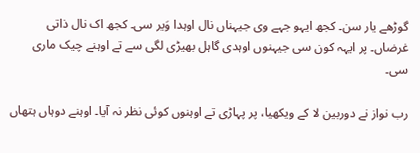گوڑھے یار سن۔ کجھ ایہو جہے وی جیہناں نال اوہدا وَیر سی۔ کجھ اک نال ذاتی غرضاں۔ پر ایہہ کون سی جیہنوں اوہدی گاہل بھیڑی لگی سے تے اوہنے چیک ماری سی۔

رب نواز نے دوربین لا کے ویکھیا، پر پہاڑی تے اوہنوں کوئی نظر نہ آیا۔ اوہنے دوہاں ہتھاں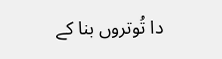دا تُوتروں بنا کے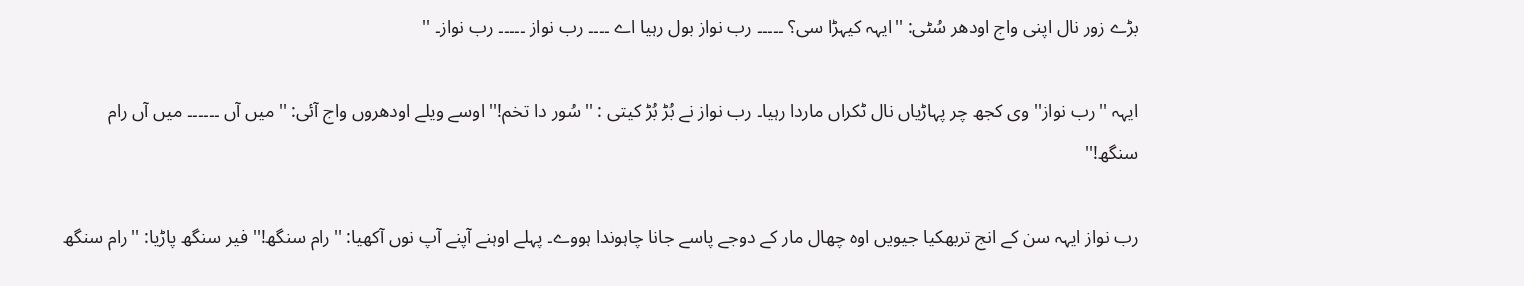بڑے زور نال اپنی واج اودھر سُٹی: ''ایہہ کیہڑا سی؟ ۔۔۔۔۔ رب نواز بول رہیا اے ۔۔۔۔ رب نواز ۔۔۔۔۔ رب نواز۔ ''

ایہہ ''رب نواز'' وی کجھ چر پہاڑیاں نال ٹکراں ماردا رہیا۔ رب نواز نے بُڑ بُڑ کیتی : ''سُور دا تخم!'' اوسے ویلے اودھروں واج آئی: ''میں آں ۔۔۔۔۔۔ میں آں رام سنگھ!''

رب نواز ایہہ سن کے انج تربھکیا جیویں اوہ چھال مار کے دوجے پاسے جانا چاہوندا ہووے۔ پہلے اوہنے آپنے آپ نوں آکھیا: ''رام سنگھ!'' فیر سنگھ پاڑیا: ''رام سنگھ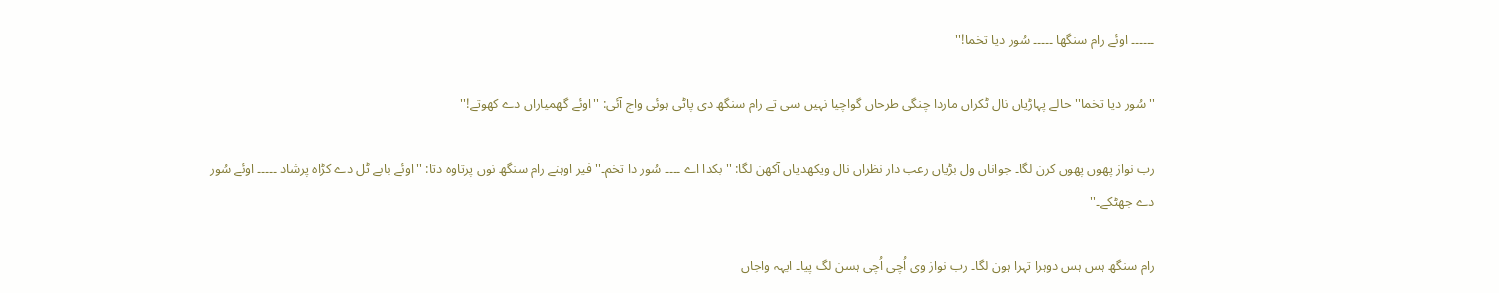۔۔۔۔۔۔ اوئے رام سنگھا ۔۔۔۔۔ سُور دیا تخما!''

''سُور دیا تخما'' حالے پہاڑیاں نال ٹکراں ماردا چنگی طرحاں گواچیا نہیں سی تے رام سنگھ دی پاٹی ہوئی واج آئی: ''اوئے گھمیاراں دے کھوتے!''

رب نواز پھوں پھوں کرن لگا۔ جواناں ول بڑیاں رعب دار نظراں نال ویکھدیاں آکھن لگا: ''بکدا اے ۔۔۔۔ سُور دا تخم۔'' فیر اوہنے رام سنگھ نوں پرتاوہ دتا: ''اوئے بابے ٹل دے کڑاہ پرشاد ۔۔۔۔۔ اوئے سُور دے جھٹکے۔''

رام سنگھ ہس ہس دوہرا تہرا ہون لگا۔ رب نواز وی اُچی اُچی ہسن لگ پیا۔ ایہہ واجاں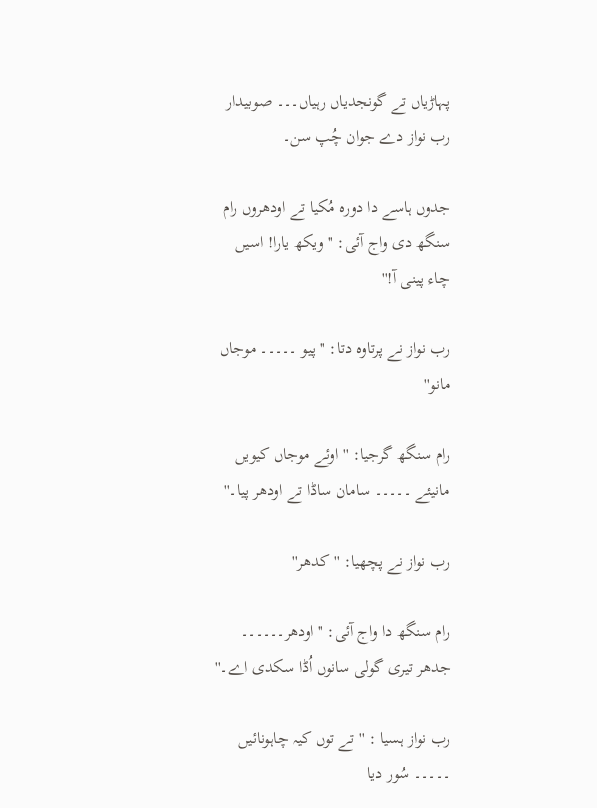پہاڑیاں تے گونجدیاں رہیاں۔۔۔ صوبیدار رب نواز دے جوان چُپ سن۔

جدوں ہاسے دا دورہ مُکیا تے اودھروں رام سنگھ دی واج آئی: ''ویکھ یارا! اسیں چاء پینی آ!''

رب نواز نے پرتاوہ دتا: ''پیو ۔۔۔۔۔ موجاں مانو''

رام سنگھ گرجیا: ''اوئے موجاں کیویں مانیئے ۔۔۔۔۔ سامان ساڈا تے اودھر پیا۔''

رب نواز نے پچھیا: ''کدھر''

رام سنگھ دا واج آئی: ''اودھر۔۔۔۔۔۔ جدھر تیری گولی سانوں اُڈا سکدی اے۔''

رب نواز ہسیا : ''تے توں کیہ چاہونائیں ۔۔۔۔۔ سُور دیا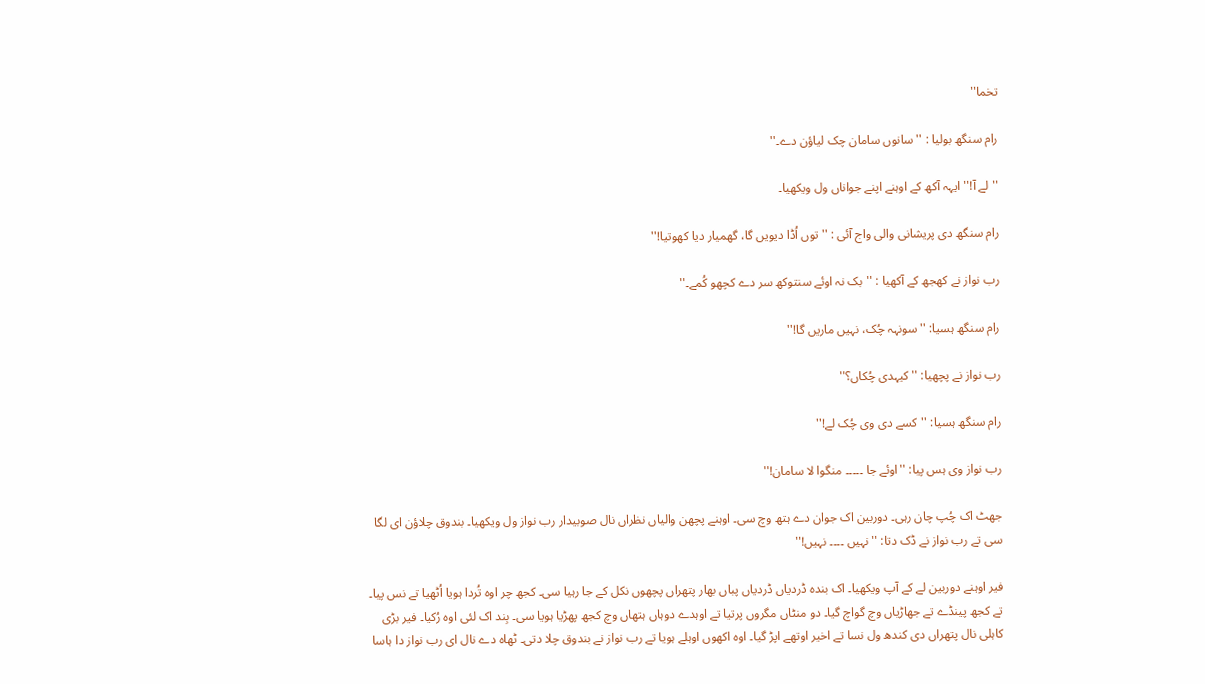تخما''

رام سنگھ بولیا : ''سانوں سامان چک لیاؤن دے۔''

''لے آ!'' ایہہ آکھ کے اوہنے اپنے جواناں ول ویکھیا۔

رام سنگھ دی پریشانی والی واج آئی : ''توں اُڈا دیویں گا، گھمیار دیا کھوتیا!''

رب نواز نے کھجھ کے آکھیا : ''بک نہ اوئے سنتوکھ سر دے کچھو کُمے۔''

رام سنگھ ہسیا: ''سونہہ چُک، نہیں ماریں گا!''

رب نواز نے پچھیا: ''کیہدی چُکاں؟''

رام سنگھ ہسیا: ''کسے دی وی چُک لے!''

رب نواز وی ہس پیا: ''اوئے جا ۔۔۔۔۔ منگوا لا سامان!''

جھٹ اک چُپ چان رہی۔ دوربین اک جوان دے ہتھ وچ سی۔ اوہنے پچھن والیاں نظراں نال صوبیدار رب نواز ول ویکھیا۔ بندوق چلاؤن ای لگا سی تے رب نواز نے ڈک دتا: ''نہیں ۔۔۔۔ نہیں!''

فیر اوہنے دوربین لے کے آپ ویکھیا۔ اک بندہ ڈردیاں ڈردیاں پباں بھار پتھراں پچھوں نکل کے جا رہیا سی۔ کجھ چر اوہ تُردا ہویا اُٹھیا تے نس پیا۔ تے کجھ پینڈے تے جھاڑیاں وچ گواچ گیا۔ دو منٹاں مگروں پرتیا تے اوہدے دوہاں ہتھاں وچ کجھ پھڑیا ہویا سی۔ بِند اک لئی اوہ رُکیا۔ فیر بڑی کاہلی نال پتھراں دی کندھ ول نسا تے اخیر اوتھے اپڑ گیا۔ اوہ اکھوں اوہلے ہویا تے رب نواز نے بندوق چلا دتی۔ ٹھاہ دے نال ای رب نواز دا ہاسا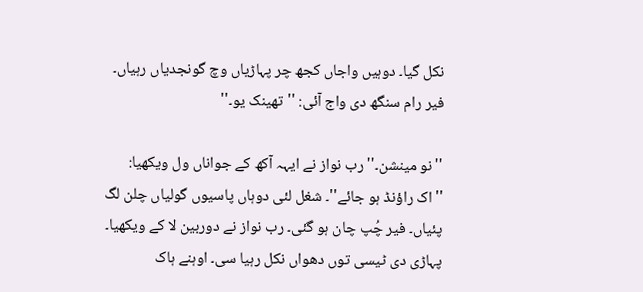نکل گیا۔ دوہیں واجاں کجھ چر پہاڑیاں وچ گونجدیاں رہیاں۔ فیر رام سنگھ دی واج آئی: ''تھینک یو۔''

''نو مینشن۔'' رب نواز نے ایہہ آکھ کے جواناں ول ویکھیا: ''اک راؤنڈ ہو جائے''۔ شغل لئی دوہاں پاسیوں گولیاں چلن لگ پئیاں۔ فیر چُپ چان ہو گئی۔ رب نواز نے دوربین لا کے ویکھیا۔ پہاڑی دی ٹیسی توں دھواں نکل رہیا سی۔ اوہنے ہاک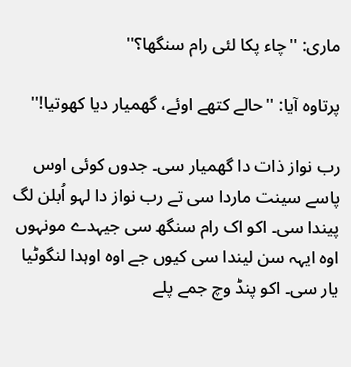ماری: ''چاء پکا لئی رام سنگھا؟''

پرتاوہ آیا: ''حالے کتھے اوئے، گھمیار دیا کھوتیا!''

رب نواز ذات دا گھمیار سی۔ جدوں کوئی اوس پاسے سینت ماردا سی تے رب نواز دا لہو اُبلن لگ پیندا سی۔ اکو اک رام سنگھ سی جیہدے مونہوں اوہ ایہہ سن لیندا سی کیوں جے اوہ اوہدا لنگوٹیا یار سی۔ اکو پنڈ وچ جمے پلے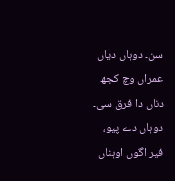سن۔ دوہاں دیاں عمراں وچ کجھ دناں دا فرق سی۔ دوہاں دے پیو، فیر اگوں اوہناں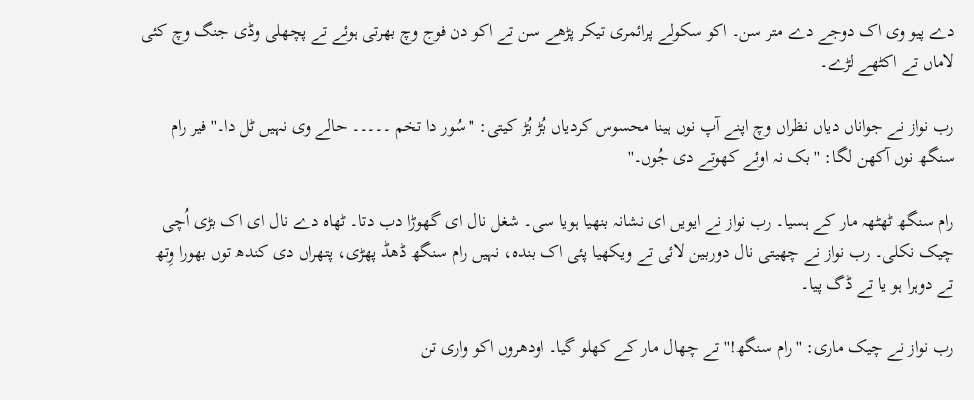دے پیو وی اک دوجے دے متر سن۔ اکو سکولے پرائمری تیکر پڑھے سن تے اکو دن فوج وچ بھرتی ہوئے تے پچھلی وڈی جنگ وچ کئی لاماں تے اکٹھے لڑے۔

رب نواز نے جواناں دیاں نظراں وچ اپنے آپ نوں ہینا محسوس کردیاں بُڑ بُڑ کیتی: ''سُور دا تخم ۔۔۔۔۔ حالے وی نہیں ٹل دا۔'' فیر رام سنگھ نوں آکھن لگا: ''بک نہ اوئے کھوتے دی جُوں۔''

رام سنگھ ٹھٹھہ مار کے ہسیا۔ رب نواز نے ایویں ای نشانہ بنھیا ہویا سی۔ شغل نال ای گھوڑا دب دتا۔ ٹھاہ دے نال ای اک بڑی اُچی چیک نکلی۔ رب نواز نے چھیتی نال دوربین لائی تے ویکھیا پئی اک بندہ، نہیں رام سنگھ ڈھڈ پھڑی، پتھراں دی کندھ توں بھورا وِتھ تے دوہرا ہو یا تے ڈگ پیا۔

رب نواز نے چیک ماری: ''رام سنگھ!'' تے چھال مار کے کھلو گیا۔ اودھروں اکو واری تن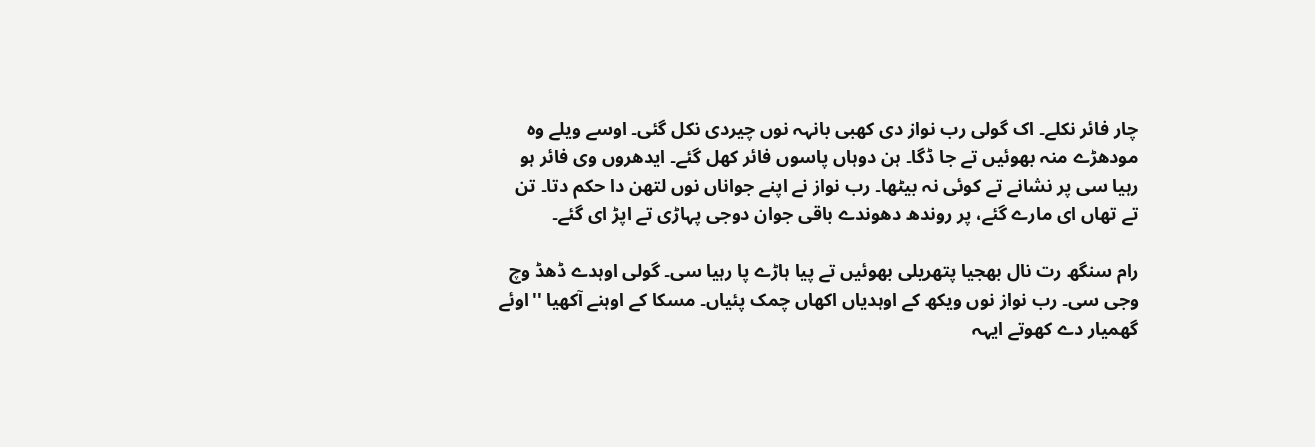چار فائر نکلے۔ اک گولی رب نواز دی کھبی بانہہ نوں چیردی نکل گئی۔ اوسے ویلے وہ مودھڑے منہ بھوئیں تے جا ڈگا۔ ہن دوہاں پاسوں فائر کھل گئے۔ ایدھروں وی فائر ہو رہیا سی پر نشانے تے کوئی نہ بیٹھا۔ رب نواز نے اپنے جواناں نوں لتھن دا حکم دتا۔ تن تے تھاں ای مارے گئے، پر روندھ دھوندے باقی جوان دوجی پہاڑی تے اپڑ ای گئے۔

رام سنگھ رت نال بھجیا پتھریلی بھوئیں تے پیا ہاڑے پا رہیا سی۔ گولی اوہدے ڈھڈ وچ وجی سی۔ رب نواز نوں ویکھ کے اوہدیاں اکھاں چمک پئیاں۔ مسکا کے اوہنے آکھیا ''اوئے گھمیار دے کھوتے ایہہ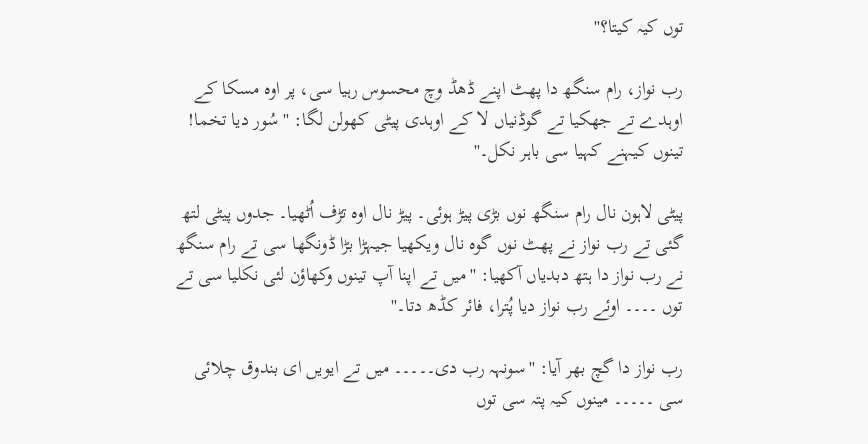توں کیہ کیتا؟''

رب نواز، رام سنگھ دا پھٹ اپنے ڈھڈ وچ محسوس رہیا سی، پر اوہ مسکا کے اوہدے تے جھکیا تے گوڈنیاں لا کے اوہدی پیٹی کھولن لگا: ''سُور دیا تخما! تینوں کیہنے کہیا سی باہر نکل۔''

پیٹی لاہون نال رام سنگھ نوں بڑی پیڑ ہوئی۔ پیڑ نال اوہ تڑف اُٹھیا۔ جدوں پیٹی لتھ گئی تے رب نواز نے پھٹ نوں گوہ نال ویکھیا جیہڑا بڑا ڈونگھا سی تے رام سنگھ نے رب نواز دا ہتھ دبدیاں آکھیا: ''میں تے اپنا آپ تینوں وکھاؤن لئی نکلیا سی تے توں ۔۔۔۔ اوئے رب نواز دیا پُترا، فائر کڈھ دتا۔''

رب نواز دا گچ بھر آیا: ''سونہہ رب دی۔۔۔۔۔ میں تے ایویں ای بندوق چلائی سی ۔۔۔۔۔ مینوں کیہ پتہ سی توں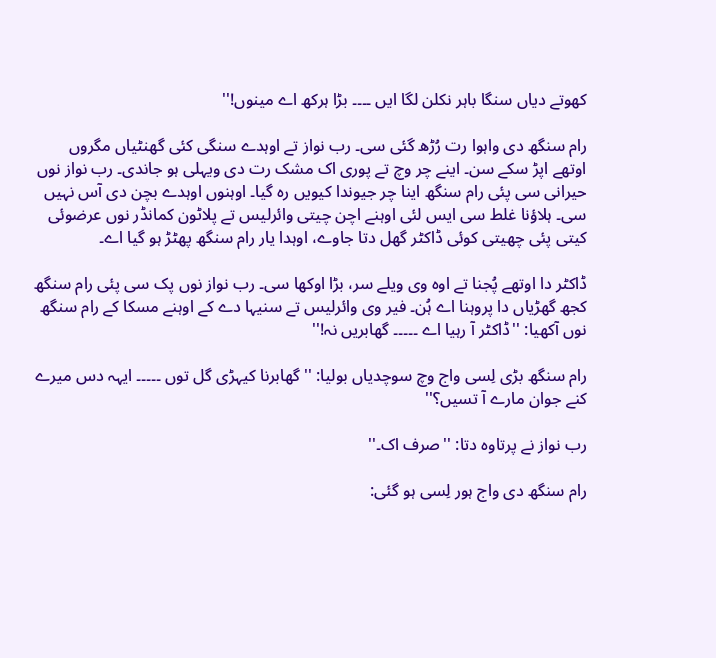کھوتے دیاں سنگا باہر نکلن لگا ایں ۔۔۔۔ بڑا ہرکھ اے مینوں!''

رام سنگھ دی واہوا رت رُڑھ گئی سی۔ رب نواز تے اوہدے سنگی کئی گھنٹیاں مگروں اوتھے اپڑ سکے سن۔ اینے چر وچ تے پوری اک مشک رت دی ویہلی ہو جاندی۔ رب نواز نوں حیرانی سی پئی رام سنگھ اینا چر جیوندا کیویں رہ گیا۔ اوہنوں اوہدے بچن دی آس نہیں سی۔ ہلاؤنا غلط سی ایس لئی اوہنے اچن چیتی وائرلیس تے پلاٹون کمانڈر نوں عرضوئی کیتی پئی چھیتی کوئی ڈاکٹر گھل دتا جاوے، اوہدا یار رام سنگھ پھٹڑ ہو گیا اے۔

ڈاکٹر دا اوتھے پُجنا تے اوہ وی ویلے سر، بڑا اوکھا سی۔ رب نواز نوں پک سی پئی رام سنگھ کجھ گھڑیاں دا پروہنا اے ہُن۔ فیر وی وائرلیس تے سنیہا دے کے اوہنے مسکا کے رام سنگھ نوں آکھیا: ''ڈاکٹر آ رہیا اے ۔۔۔۔۔ گھابریں نہ!''

رام سنگھ بڑی لِسی واج وچ سوچدیاں بولیا: ''گھابرنا کیہڑی گل توں ۔۔۔۔۔ ایہہ دس میرے کنے جوان مارے آ تسیں؟''

رب نواز نے پرتاوہ دتا: ''صرف اک۔''

رام سنگھ دی واج ہور لِسی ہو گئی: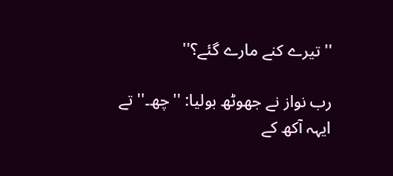''تیرے کنے مارے گئے؟''

رب نواز نے جھوٹھ بولیا: ''چھ۔'' تے ایہہ آکھ کے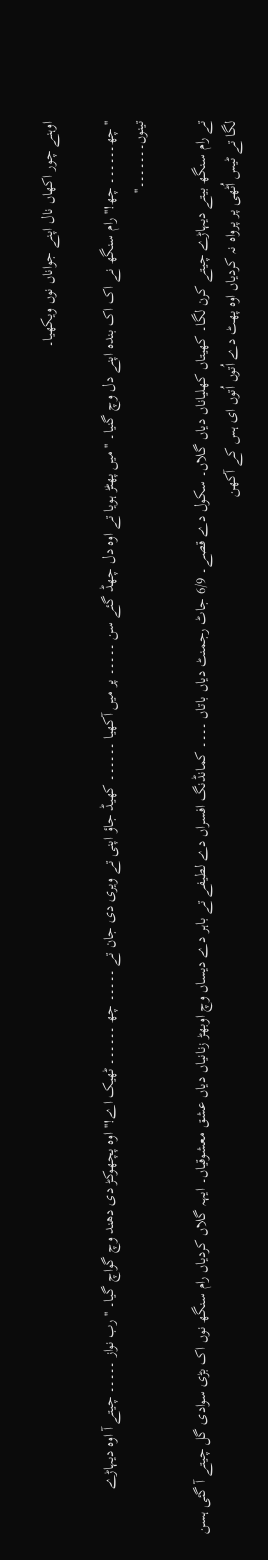اوہنے چور اکھاں نال اپنے جواناں نوں ویکھیا۔

''چھ۔۔۔۔۔۔ چھ!'' رام سنگھ نے اک اک بندہ اپنے دل وچ گنیا۔ ''میں پھٹڑ ہویا تے اوہ دل چھڈ گئے سن ۔۔۔۔۔ پر میں آکھیا ۔۔۔۔۔۔ کھیڈ جاؤ اپنی تے ویری دی جان تے ۔۔۔۔۔ چھ ۔۔۔۔۔۔ ٹھیک اے!'' اوہ پچھوکڑ دی دھند وچ گواچ گیا۔ ''رب نواز ۔۔۔۔۔ چیتے آ اوہ دیہاڑے تینوں۔۔۔۔۔۔۔''

تے رام سنگھ بیتے دیہاڑے چیتے کرن لگا۔ کھیتاں کھلیاناں دیاں گلاں۔ سکول دے قصے۔ 6/9 جاٹ رجمنٹ دیاں باتاں ۔۔۔۔ کمانڈنگ افسراں دے لطیفے تے باہر دے دیساں وچ اوبھڑ زنانیاں دیاں عشق معشوقیاں۔ ایہہ گلاں کردیاں رام سنگھ نوں اک بڑی سوادی گل چیتے آ گئی ہسن لگا تے ٹیس اُٹھی پر پرواہ نہ کردیاں اوہ پھٹ دے اُتوں اُتوں ای ہس کے آکھن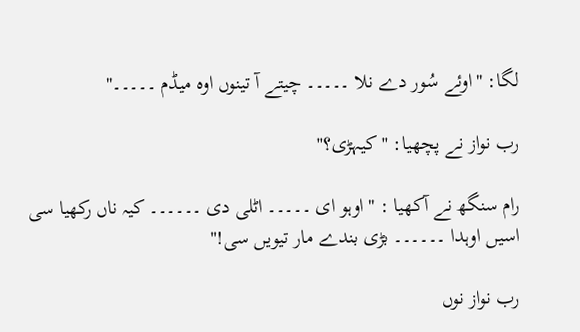لگا: ''اوئے سُور دے نلا ۔۔۔۔۔ چیتے آ تینوں اوہ میڈم ۔۔۔۔۔''

رب نواز نے پچھیا: ''کیہڑی؟''

رام سنگھ نے آکھیا : ''اوہو ای ۔۔۔۔۔ اٹلی دی ۔۔۔۔۔۔ کیہ ناں رکھیا سی اسیں اوہدا ۔۔۔۔۔۔ بڑی بندے مار تیویں سی!''

رب نواز نوں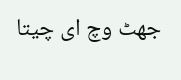جھٹ وچ ای چیتا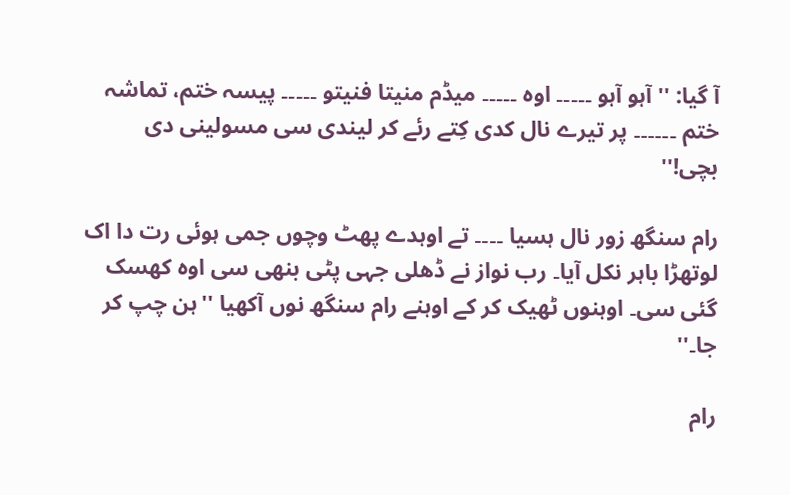آ گیا: ''آہو آہو ۔۔۔۔۔ اوہ ۔۔۔۔۔ میڈم منیتا فنیتو ۔۔۔۔۔ پیسہ ختم، تماشہ ختم ۔۔۔۔۔۔ پر تیرے نال کدی کِتے رئے کر لیندی سی مسولینی دی بچی!''

رام سنگھ زور نال ہسیا ۔۔۔۔ تے اوہدے پھٹ وچوں جمی ہوئی رت دا اک لوتھڑا باہر نکل آیا۔ رب نواز نے ڈھلی جہی پٹی بنھی سی اوہ کھسک گئی سی۔ اوہنوں ٹھیک کر کے اوہنے رام سنگھ نوں آکھیا ''ہن چپ کر جا۔''

رام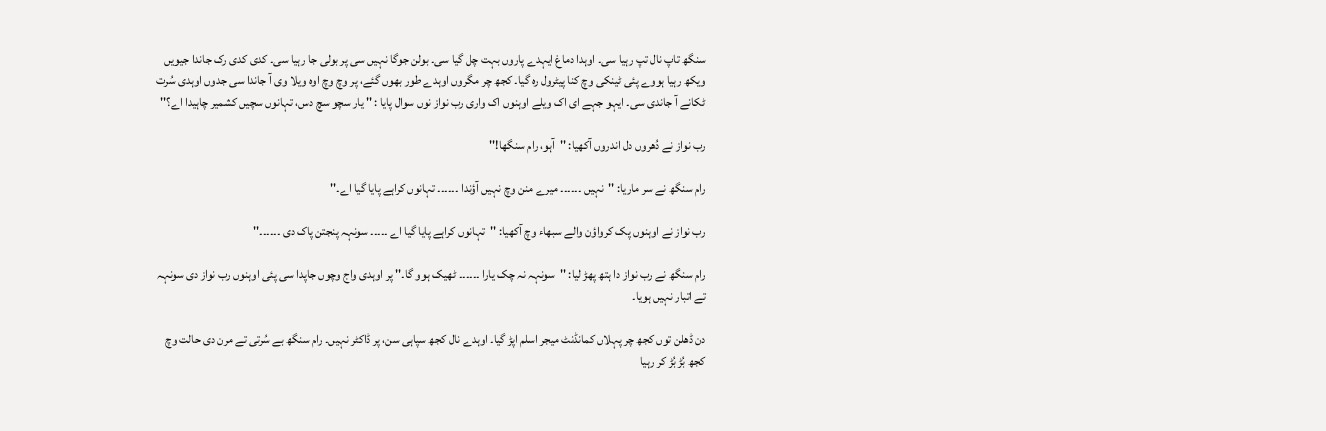سنگھ تاپ نال تپ رہیا سی۔ اوہدا دماغ ایہدے پاروں بہت چل گیا سی۔ بولن جوگا نہیں سی پر بولی جا رہیا سی۔ کدی کدی رک جاندا جیویں ویکھ رہیا ہووے پئی ٹینکی وچ کنا پیٹرول رہ گیا۔ کجھ چر مگروں اوہدے طور بھوں گئے، پر وچ وچ اوہ ویلا وی آ جاندا سی جدوں اوہدی سُرت ٹکانے آ جاندی سی۔ ایہو جہے ای اک ویلے اوہنوں اک واری رب نواز نوں سوال پایا : '' یار سچو سچ دس، تہانوں سچیں کشمیر چاہیدا اے؟''

رب نواز نے دُھروں دل اندروں آکھیا: ''آہو، رام سنگھا!''

رام سنگھ نے سر ماریا: ''نہیں ۔۔۔۔۔۔ میرے منن وچ نہیں آؤندا ۔۔۔۔۔۔ تہانوں کراہے پایا گیا اے۔''

رب نواز نے اوہنوں پک کرواؤن والے سبھاء وچ آکھیا: ''تہانوں کراہے پایا گیا اے ۔۔۔۔۔ سونہہ پنجتن پاک دی ۔۔۔۔۔۔''

رام سنگھ نے رب نواز دا ہتھ پھڑ لیا: ''سونہہ نہ چک یارا ۔۔۔۔۔۔ ٹھیک ہوو گا۔'' پر اوہدی واج وچوں جاپدا سی پئی اوہنوں رب نواز دی سونہہ تے اتبار نہیں ہویا۔

دن ڈھلن توں کجھ چر پہلاں کمانڈنٹ میجر اسلم اپڑ گیا۔ اوہدے نال کجھ سپاہی سن، پر ڈاکٹر نہیں۔ رام سنگھ بے سُرتی تے مرن دی حالت وچ کجھ بُڑ بُڑ کر رہیا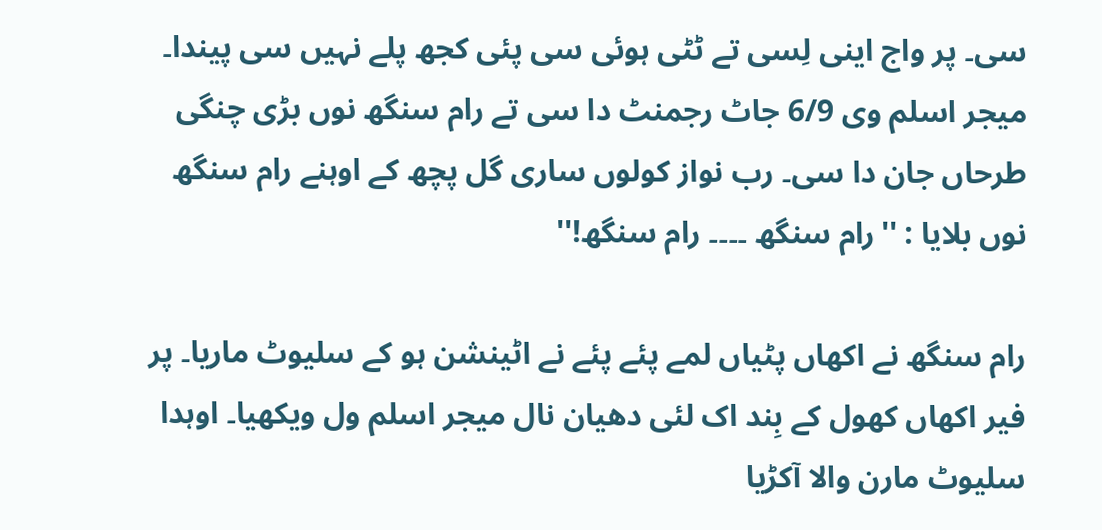سی۔ پر واج اینی لِسی تے ٹٹی ہوئی سی پئی کجھ پلے نہیں سی پیندا۔ میجر اسلم وی 6/9 جاٹ رجمنٹ دا سی تے رام سنگھ نوں بڑی چنگی طرحاں جان دا سی۔ رب نواز کولوں ساری گل پچھ کے اوہنے رام سنگھ نوں بلایا : ''رام سنگھ ۔۔۔۔ رام سنگھ!''

رام سنگھ نے اکھاں پٹیاں لمے پئے پئے نے اٹینشن ہو کے سلیوٹ ماریا۔ پر فیر اکھاں کھول کے بِند اک لئی دھیان نال میجر اسلم ول ویکھیا۔ اوہدا سلیوٹ مارن والا آکڑیا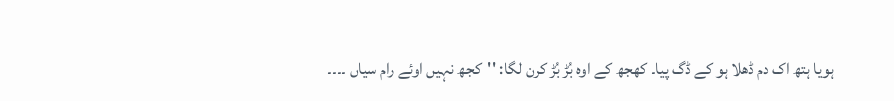ہویا ہتھ اک دم ڈھلا ہو کے ڈگ پیا۔ کھجھ کے اوہ بُڑ بُڑ کرن لگا: ''کجھ نہیں اوئے رام سیاں ۔۔۔۔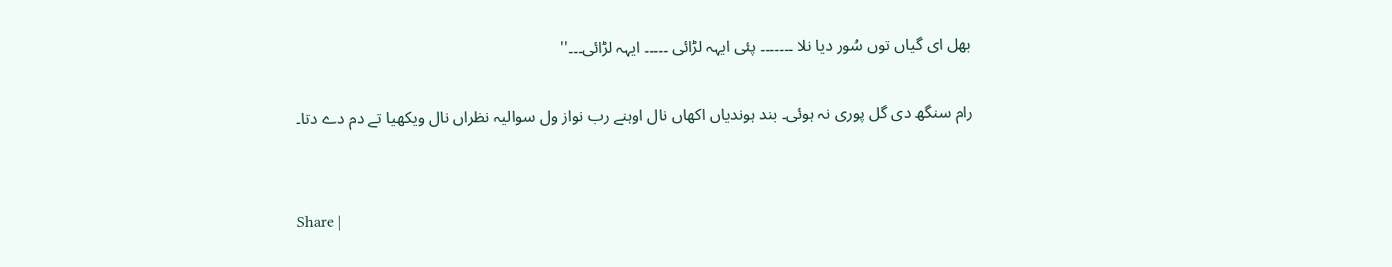بھل ای گیاں توں سُور دیا نلا ۔۔۔۔۔۔۔ پئی ایہہ لڑائی ۔۔۔۔۔ ایہہ لڑائی۔۔۔''

رام سنگھ دی گل پوری نہ ہوئی۔ بند ہوندیاں اکھاں نال اوہنے رب نواز ول سوالیہ نظراں نال ویکھیا تے دم دے دتا۔


Share |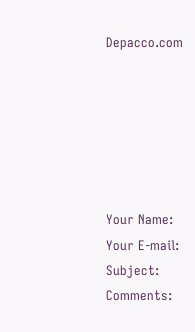Depacco.com






Your Name:
Your E-mail:
Subject:
Comments: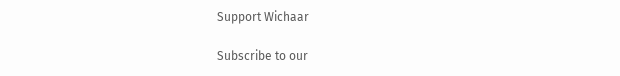Support Wichaar

Subscribe to our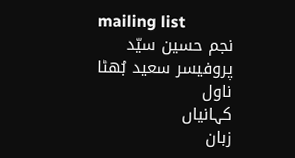mailing list
نجم حسین سیّد
پروفیسر سعید بُھٹا
ناول
کہانیاں
زبان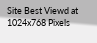Site Best Viewd at 1024x768 Pixels